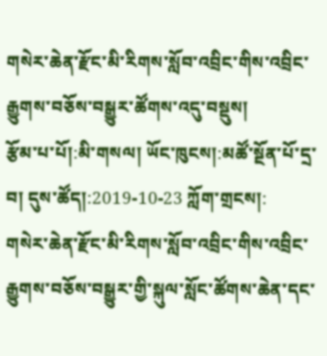གསེར་ཆེན་རྫོང་མི་རིགས་སློབ་འབྲིང་གིས་འབྲིང་རྒྱུགས་བཅོས་བསྒྱུར་ཚོགས་འདུ་བསྡུས།
རྩོམ་པ་པོ།:མི་གསལ། ཡོང་ཁུངས།:མཚོ་སྔོན་པོ་དྲ་བ། དུས་ཚོད།:2019-10-23 ཀློག་གྲངས།:
གསེར་ཆེན་རྫོང་མི་རིགས་སློབ་འབྲིང་གིས་འབྲིང་རྒྱུགས་བཅོས་བསྒྱུར་གྱི་སྐུལ་སློང་ཚོགས་ཆེན་དང་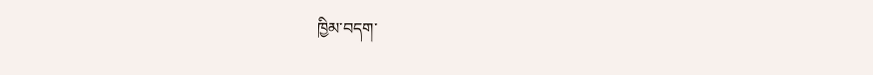ཁྱིམ་བདག་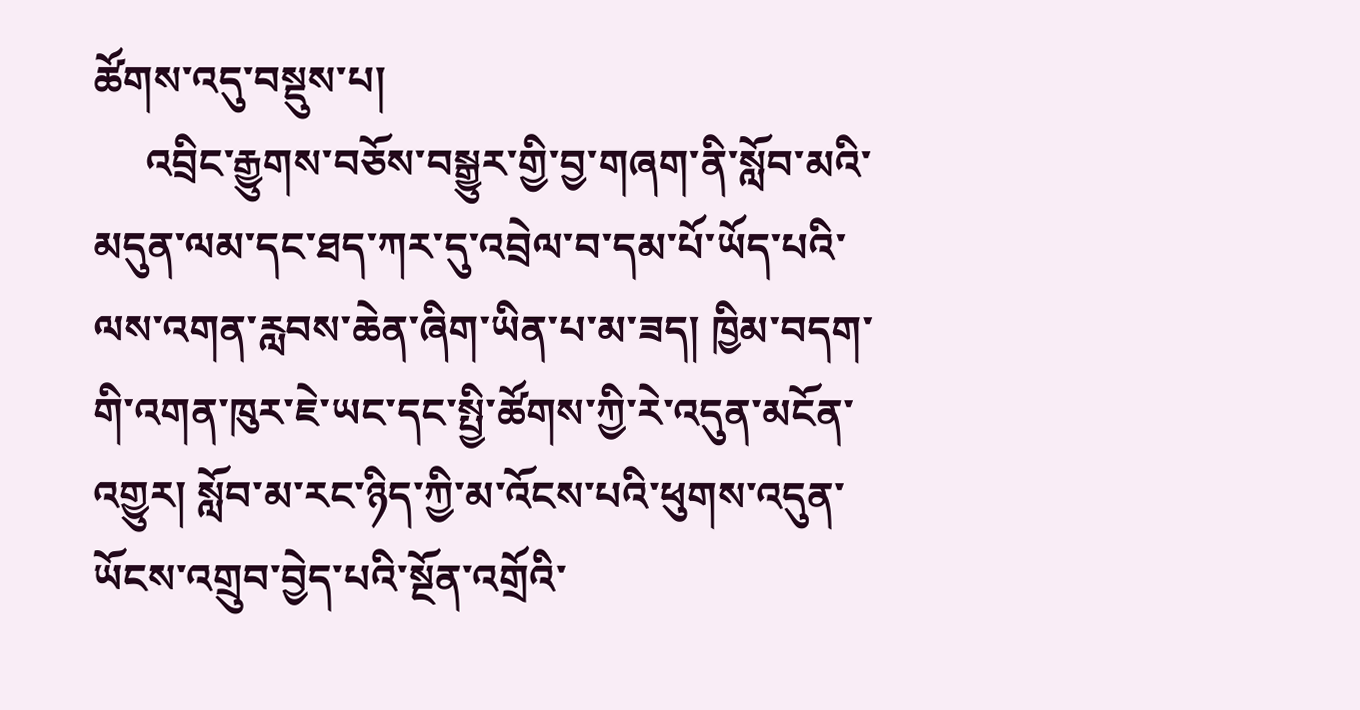ཚོགས་འདུ་བསྡུས་པ།
     འབྲིང་རྒྱུགས་བཅོས་བསྒྱུར་གྱི་བྱ་གཞག་ནི་སློབ་མའི་མདུན་ལམ་དང་ཐད་ཀར་དུ་འབྲེལ་བ་དམ་པོ་ཡོད་པའི་ལས་འགན་རླབས་ཆེན་ཞིག་ཡིན་པ་མ་ཟད། ཁྱིམ་བདག་གི་འགན་ཁུར་ཇེ་ཡང་དང་སྤྱི་ཚོགས་ཀྱི་རེ་འདུན་མངོན་འགྱུར། སློབ་མ་རང་ཉིད་ཀྱི་མ་འོངས་པའི་ཕུགས་འདུན་ཡོངས་འགྲུབ་བྱེད་པའི་སྔོན་འགྲོའི་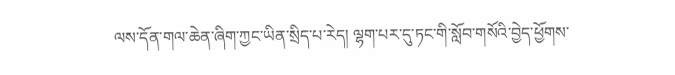ལས་དོན་གལ་ཆེན་ཞིག་ཀྱང་ཡིན་སྲིད་པ་རེད། ལྷག་པར་དུ་ཏང་གི་སློབ་གསོའི་བྱེད་ཕྱོགས་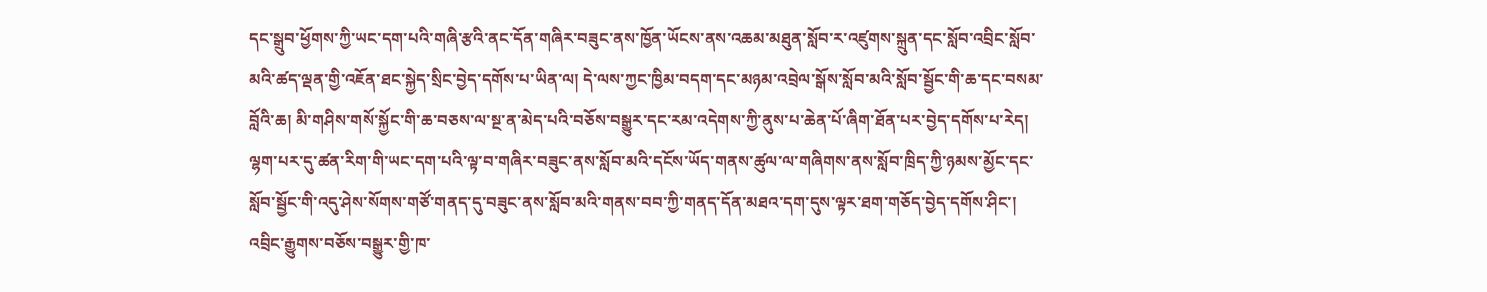དང་སྒྲུབ་ཕྱོགས་ཀྱི་ཡང་དག་པའི་གཞི་རྩའི་ནང་དོན་གཞིར་བཟུང་ནས་ཁྱོན་ཡོངས་ནས་འཆམ་མཐུན་སློབ་ར་འཛུགས་སྐྲུན་དང་སློབ་འབྲིང་སློབ་མའི་ཚད་ལྡན་གྱི་འཇོན་ཐང་སྐྱེད་སྲིང་བྱེད་དགོས་པ་ཡིན་ལ། དེ་ལས་ཀྱང་ཁྱིམ་བདག་དང་མཉམ་འབྲེལ་སྒོས་སློབ་མའི་སློབ་སྦྱོང་གི་ཆ་དང་བསམ་བློའི་ཆ། མི་གཤིས་གསོ་སྐྱོང་གི་ཆ་བཅས་ལ་སྔ་ན་མེད་པའི་བཅོས་བསྒྱུར་དང་རམ་འདེགས་ཀྱི་ནུས་པ་ཆེན་པོ་ཞིག་ཐོན་པར་བྱེད་དགོས་པ་རེད། ལྷག་པར་དུ་ཚན་རིག་གི་ཡང་དག་པའི་ལྟ་བ་གཞིར་བཟུང་ནས་སློབ་མའི་དངོས་ཡོད་གནས་ཚུལ་ལ་གཞིགས་ནས་སློབ་ཁྲིད་ཀྱི་ཉམས་མྱོང་དང་སློབ་སྦྱོང་གི་འདུ་ཤེས་སོགས་གཙོ་གནད་དུ་བཟུང་ནས་སློབ་མའི་གནས་བབ་ཀྱི་གནད་དོན་མཐའ་དག་དུས་ལྟར་ཐག་གཅོད་བྱེད་དགོས་ཤིང་། འབྲིང་རྒྱུགས་བཅོས་བསྒྱུར་གྱི་ཁ་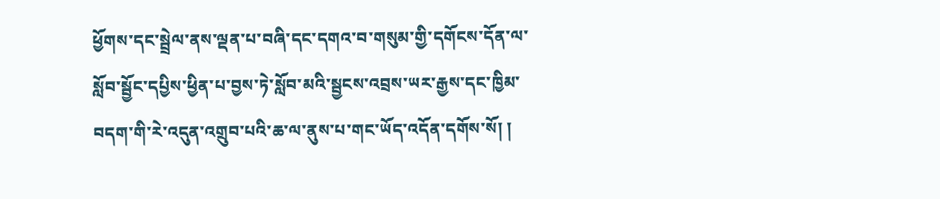ཕྱོགས་དང་སྦྲེལ་ནས་ལྡན་པ་བཞི་དང་དགའ་བ་གསུམ་གྱི་དགོངས་དོན་ལ་སློབ་སྦྱོང་དཔྱིས་ཕྱིན་པ་བྱས་ཏེ་སློབ་མའི་སྦྱངས་འབྲས་ཡར་རྒྱས་དང་ཁྱིམ་བདག་གི་རེ་འདུན་འགྲུབ་པའི་ཆ་ལ་ནུས་པ་གང་ཡོད་འདོན་དགོས་སོ། །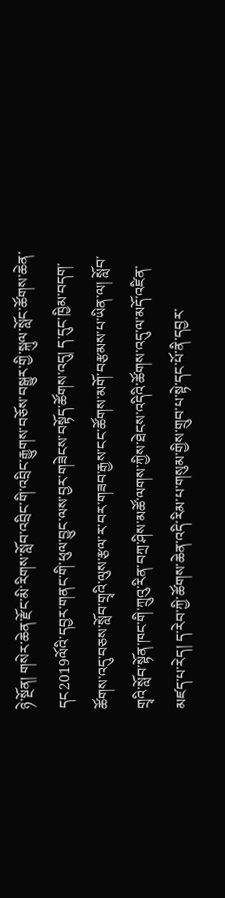ཉེ་སྔོན། གསེར་ཆེན་རྫོང་མི་རིགས་སློབ་འབྲིང་གི་འབྲིང་རྒྱུགས་བཅོས་བསྒྱུར་གྱི་སྐུལ་སློང་ཚོགས་ཆེན་དང2019ལོའི་དབྱར་གནང་གི་ཕུལ་བྱུང་ལས་བྱར་གཟེངས་བསྟོད་ཚོགས་འདུ། ད་དུང་ཁྱིམ་བདག་ཚོགས་འདུ་བཅས་སློབ་གྲྭའི་ལུས་རྩལ་ར་བར་གཟབ་རྒྱས་ངང་ཚོགས་མགོ་བརྩམས་པ་ཡིན་ལ། སློབ་གྲྭའི་སློབ་སྟོན་ཁང་གི་ཀྲུའུ་རིན་བཀྲ་ཤིས་མཚོ་ལགས་ཀྱིས་ཐེངས་འདིའི་ཚོགས་འདུ་ལ་མདོ་འཛིན་མཛད་པ་རེད། ད་རེབ་ཀྱི་ཚོགས་ཆེན་འདི་རིམ་པ་གསུམ་གྱིས་གྲུབ་པ་སྟེ་དང་པོ་ནི་དབྱར་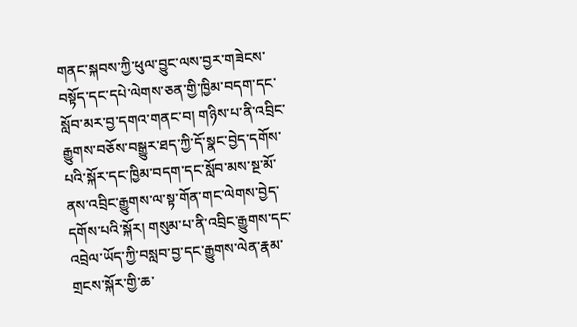གནང་སྐབས་ཀྱི་ཕུལ་བྱུང་ལས་བྱར་གཟེངས་བསྟོད་དང་དཔེ་ལེགས་ཅན་གྱི་ཁྱིམ་བདག་དང་སློབ་མར་བྱ་དགའ་གནང་བ། གཉིས་པ་ནི་འབྲིང་རྒྱུགས་བཅོས་བསྒྱུར་ཐད་ཀྱི་དོ་སྣང་བྱེད་དགོས་པའི་སྐོར་དང་ཁྱིམ་བདག་དང་སློབ་མས་སྔ་མོ་ནས་འབྲིང་རྒྱུགས་ལ་སྟ་གོན་གང་ལེགས་བྱེད་དགོས་པའི་སྐོར། གསུམ་པ་ནི་འབྲིང་རྒྱུགས་དང་འབྲེལ་ཡོད་ཀྱི་བསླབ་བྱ་དང་རྒྱུགས་ལེན་རྣམ་གྲངས་སྐོར་གྱི་ཆ་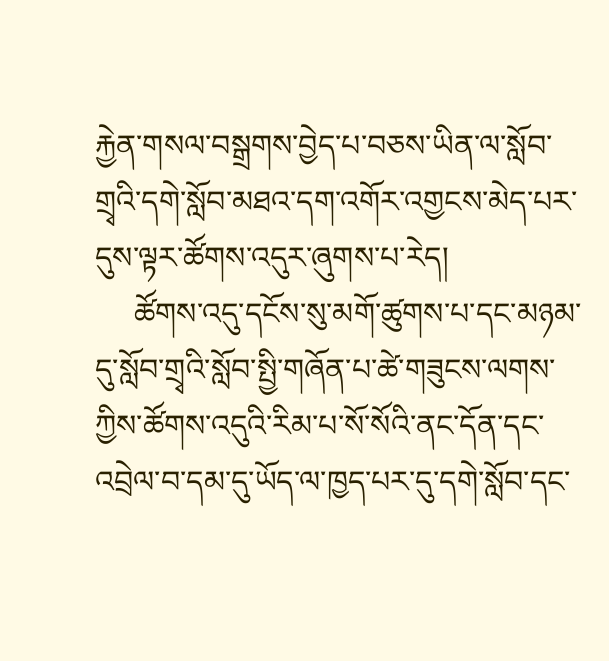རྐྱེན་གསལ་བསྒྲགས་བྱེད་པ་བཅས་ཡིན་ལ་སློབ་གྲྭའི་དགེ་སློབ་མཐའ་དག་འགོར་འགྱངས་མེད་པར་དུས་ལྟར་ཚོགས་འདུར་ཞུགས་པ་རེད།
     ཚོགས་འདུ་དངོས་སུ་མགོ་ཚུགས་པ་དང་མཉམ་དུ་སློབ་གྲྭའི་སློབ་སྤྱི་གཞོན་པ་ཚེ་གཟུངས་ལགས་ཀྱིས་ཚོགས་འདུའི་རིམ་པ་སོ་སོའི་ནང་དོན་དང་འབྲེལ་བ་དམ་དུ་ཡོད་ལ་ཁྱད་པར་དུ་དགེ་སློབ་དང་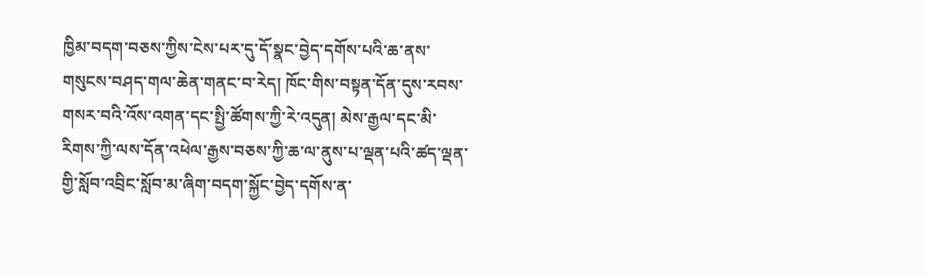ཁྱིམ་བདག་བཅས་ཀྱིས་ངེས་པར་དུ་དོ་སྣང་བྱེད་དགོས་པའི་ཆ་ནས་གསུངས་བཤད་གལ་ཆེན་གནང་བ་རེད། ཁོང་གིས་བསྟན་དོན་དུས་རབས་གསར་བའི་འོས་འགན་དང་སྤྱི་ཚོགས་ཀྱི་རེ་འདུན། མེས་རྒྱལ་དང་མི་རིགས་ཀྱི་ལས་དོན་འཕེལ་རྒྱས་བཅས་ཀྱི་ཆ་ལ་ནུས་པ་ལྡན་པའི་ཚད་ལྡན་གྱི་སློབ་འབྲིང་སློབ་མ་ཞིག་བདག་སྐྱོང་བྱེད་དགོས་ན་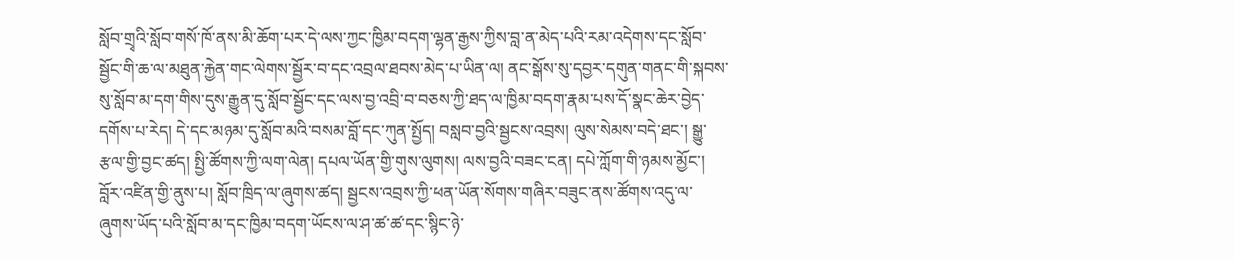སློབ་གྲྭའི་སློབ་གསོ་ཁོ་ནས་མི་ཆོག་པར་དེ་ལས་ཀྱང་ཁྱིམ་བདག་ལྷན་རྒྱས་ཀྱིས་བླ་ན་མེད་པའི་རམ་འདེགས་དང་སློབ་སྦྱོང་གི་ཆ་ལ་མཐུན་རྐྱེན་གང་ལེགས་སྦྱོར་བ་དང་འབྲལ་ཐབས་མེད་པ་ཡིན་ལ། ནང་སྒོས་སུ་དབྱར་དགུན་གནང་གི་སྐབས་སུ་སློབ་མ་དག་གིས་དུས་རྒྱུན་དུ་སློབ་སྦྱོང་དང་ལས་བྱ་འབྲི་བ་བཅས་ཀྱི་ཐད་ལ་ཁྱིམ་བདག་རྣམ་པས་དོ་སྣང་ཆེར་བྱེད་དགོས་པ་རེད། དེ་དང་མཉམ་དུ་སློབ་མའི་བསམ་བློ་དང་ཀུན་སྤྱོད། བསླབ་བྱའི་སྦྱངས་འབྲས། ལུས་སེམས་བདེ་ཐང་། སྒྱུ་རྩལ་གྱི་བྱང་ཚད། སྤྱི་ཚོགས་ཀྱི་ལག་ལེན། དཔལ་ཡོན་གྱི་གུས་ལུགས། ལས་བྱའི་བཟང་ངན། དཔེ་ཀློག་གི་ཉམས་མྱོང་། བློར་འཛིན་གྱི་ནུས་པ། སློབ་ཁྲིད་ལ་ཞུགས་ཚད། སྦྱངས་འབྲས་ཀྱི་ཕན་ཡོན་སོགས་གཞིར་བཟུང་ནས་ཚོགས་འདུ་ལ་ཞུགས་ཡོད་པའི་སློབ་མ་དང་ཁྱིམ་བདག་ཡོངས་ལ་ཤ་ཚ་ཚ་དང་སྙིང་ཉེ་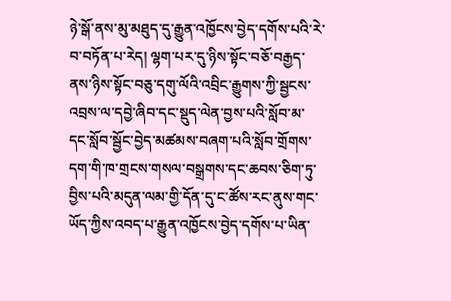ཉེ་སྒོ་ནས་མུ་མཐུད་དུ་རྒྱུན་འཁྱོངས་བྱེད་དགོས་པའི་རེ་བ་བཏོན་པ་རེད། ལྷག་པར་དུ་ཉིས་སྟོང་བཅོ་བརྒྱད་ནས་ཉིས་སྟོང་བཅུ་དགུ་ལོའི་འབྲིང་རྒྱུགས་ཀྱི་སྦྱངས་འབྲས་ལ་དབྱེ་ཞིབ་དང་སྡུད་ལེན་བྱས་པའི་སློབ་མ་དང་སློབ་སྦྱོང་བྱེད་མཚམས་བཞག་པའི་སློབ་གྲོགས་དག་གི་ཁ་གྲངས་གསལ་བསྒྲགས་དང་ཆབས་ཅིག་ཏུ་བྱིས་པའི་མདུན་ལམ་གྱི་དོན་དུ་ང་ཚོས་རང་ནུས་གང་ཡོད་ཀྱིས་འབད་པ་རྒྱུན་འཁྱོངས་བྱེད་དགོས་པ་ཡིན་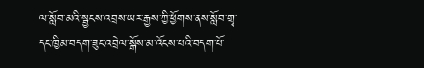ལ་སློབ་མའི་སྦྱངས་འབྲས་ཡར་རྒྱས་ཀྱི་ཕྱོགས་ནས་སློབ་གྲྭ་དང་ཁྱིམ་བདག་ཟུང་འབྲེལ་སྒོས་མ་འོངས་པའི་བདག་པོ་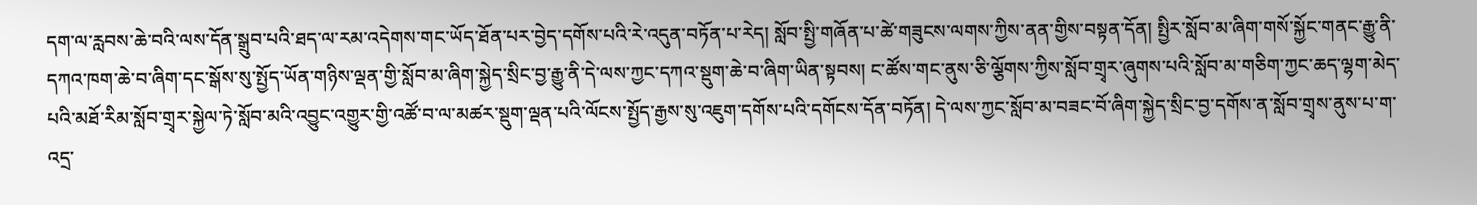དག་ལ་རླབས་ཆེ་བའི་ལས་དོན་སྒྲུབ་པའི་ཐད་ལ་རམ་འདེགས་གང་ཡོད་ཐོན་པར་བྱེད་དགོས་པའི་རེ་འདུན་བཏོན་པ་རེད། སློབ་སྤྱི་གཞོན་པ་ཚེ་གཟུངས་ལགས་ཀྱིས་ནན་གྱིས་བསྟན་དོན། སྤྱིར་སློབ་མ་ཞིག་གསོ་སྐྱོང་གནང་རྒྱུ་ནི་དཀའ་ཁག་ཆེ་བ་ཞིག་དང་སྒོས་སུ་སྤྱོད་ཡོན་གཉིས་ལྡན་གྱི་སློབ་མ་ཞིག་སྐྱེད་སྲིང་བྱ་རྒྱུ་ནི་དེ་ལས་ཀྱང་དཀའ་སྡུག་ཆེ་བ་ཞིག་ཡིན་སྟབས། ང་ཚོས་གང་ནུས་ཅི་ལྕོགས་ཀྱིས་སློབ་གྲྭར་ཞུགས་པའི་སློབ་མ་གཅིག་ཀྱང་ཆད་ལྷག་མེད་པའི་མཐོ་རིམ་སློབ་གྲྭར་སྐྱེལ་ཏེ་སློབ་མའི་འབྱུང་འགྱུར་གྱི་འཚོ་བ་ལ་མཚར་སྡུག་ལྡན་པའི་ལོངས་སྤྱོད་རྒྱས་སུ་འཇུག་དགོས་པའི་དགོངས་དོན་བཏོན། དེ་ལས་ཀྱང་སློབ་མ་བཟང་བོ་ཞིག་སྐྱེད་སྲིང་བྱ་དགོས་ན་སློབ་གྲྭས་ནུས་པ་ག་འདྲ་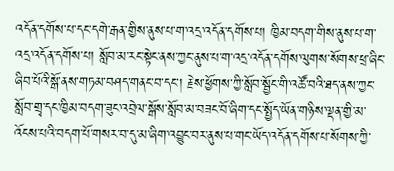འདོན་དགོས་པ་དང་དགེ་རྒན་གྱིས་ནུས་པ་ག་འདྲ་འདོན་དགོས་པ། ཁྱིམ་བདག་གིས་ནུས་པ་ག་འདྲ་འདོན་དགོས་པ། སློབ་མ་རང་སྟེང་ནས་ཀྱང་ནུས་པ་ག་འདྲ་འདོན་དགོས་ལུགས་སོགས་ཕྲ་ཞིང་ཞིབ་པོའི་སྒོ་ནས་གཏམ་བཤད་གནང་བ་དང་། རྗེས་ཕྱོགས་ཀྱི་སློབ་སྦྱོང་གི་འཚོ་བའི་ཐད་ནས་ཀྱང་སློབ་གྲྭ་དང་ཁྱིམ་བདག་ཟུང་འབྲེལ་སྒོས་སློབ་མ་བཟང་བོ་ཞིག་དང་སྤྱོད་ཡོན་གཉིས་ལྡན་གྱི་མ་འོངས་པའི་བདག་པོ་གསར་བ་དུ་མ་ཞིག་འབྱུང་བར་ནུས་པ་གང་ཡོད་འདོན་དགོས་པ་སོགས་ཀྱི་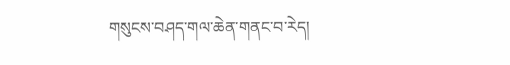གསུངས་བཤད་གལ་ཆེན་གནང་བ་རེད།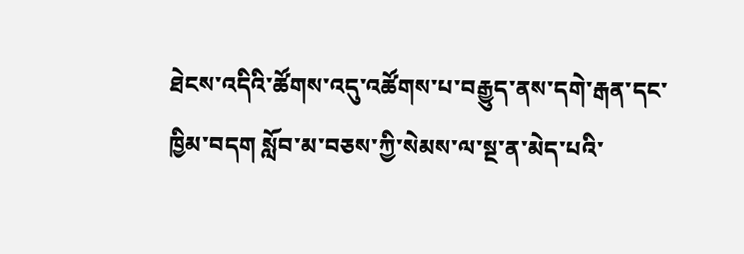ཐེངས་འདིའི་ཚོགས་འདུ་འཚོགས་པ་བརྒྱུད་ནས་དགེ་རྒན་དང་ཁྱིམ་བདག སློབ་མ་བཅས་ཀྱི་སེམས་ལ་སྔ་ན་མེད་པའི་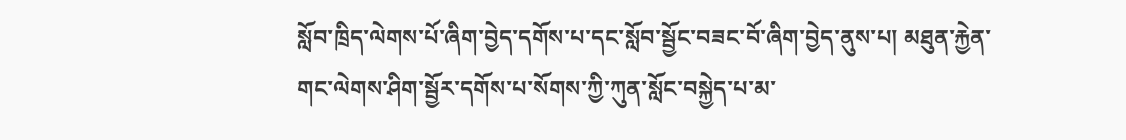སློབ་ཁྲིད་ལེགས་པོ་ཞིག་བྱེད་དགོས་པ་དང་སློབ་སྦྱོང་བཟང་བོ་ཞིག་བྱེད་ནུས་པ། མཐུན་རྐྱེན་གང་ལེགས་ཤིག་སྦྱོར་དགོས་པ་སོགས་ཀྱི་ཀུན་སློང་བསྐྱེད་པ་མ་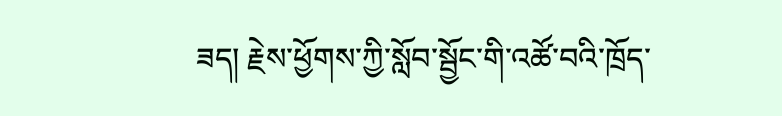ཟད། རྗེས་ཕྱོགས་ཀྱི་སློབ་སྦྱོང་གི་འཚོ་བའི་ཁྲོད་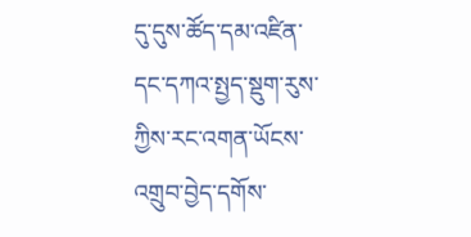དུ་དུས་ཚོད་དམ་འཛིན་དང་དཀའ་སྤྱད་སྡུག་རུས་ཀྱིས་རང་འགན་ཡོངས་འགྲུབ་བྱེད་དགོས་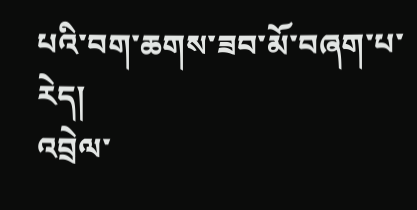པའི་བག་ཆགས་ཟབ་མོ་བཞག་པ་རེད།
འབྲེལ་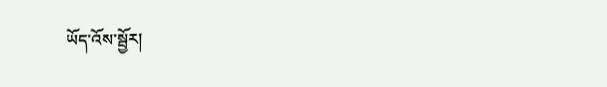ཡོད་འོས་སྦྱོར།